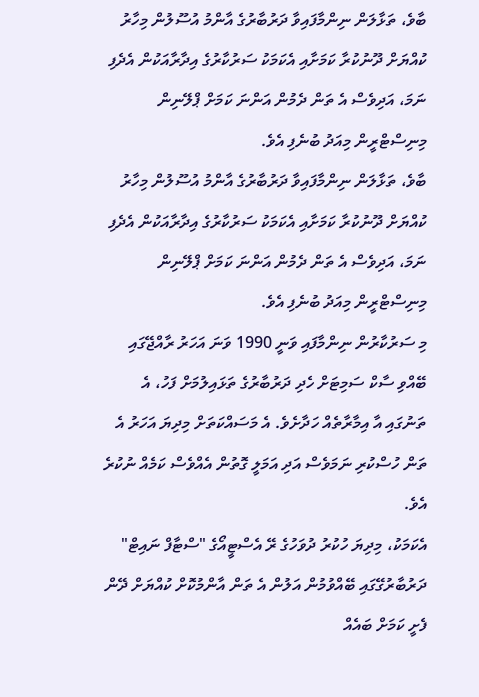ބާވެ، ތަޅާލަން ނިންމާފައިވާ ދަރުބާރުގެ އާންމު އުސޫލުން މިހާރު ކުއްޔަށް ދޫނުކުރާ ކަމަށާއި އެކަމަކު ސަރުކާރުގެ އިދާރާއަކުން އެދެފި ނަމަ، އަދިވެސް އެ ތަން ދެމުން އަންނަ ކަމަށް ޕްލޭނިން މިނިސްޓްރީން މިއަދު ބުނެފި އެވެ.
ބާވެ، ތަޅާލަން ނިންމާފައިވާ ދަރުބާރުގެ އާންމު އުސޫލުން މިހާރު ކުއްޔަށް ދޫނުކުރާ ކަމަށާއި އެކަމަކު ސަރުކާރުގެ އިދާރާއަކުން އެދެފި ނަމަ، އަދިވެސް އެ ތަން ދެމުން އަންނަ ކަމަށް ޕްލޭނިން މިނިސްޓްރީން މިއަދު ބުނެފި އެވެ.
މި ސަރުކާރުން ނިންމާފައި ވަނީ 1990 ވަނަ އަހަރު ރާއްޖޭގައި ބޭއްވި ސާކް ސަމިޓަށް ހެދި ދަރުބާރުގެ ތަޅައިލުމަށް ފަހު، އެ ތަނުގައި އާ އިމާރާތެއް ހަދާށެވެ. އެ މަސައްކަތަށް މިދިޔަ އަހަރު އެ ތަން ހުސްކުރި ނަމަވެސް އަދި އަމަލީ ގޮތުން އެއްވެސް ކަމެއް ނުކުރެ އެވެ.
އެކަމަކު، މިދިޔަ ހުކުރު ދުވަހުގެ ރޭ އެސްޓީއޯގެ "ސްޓާފް ނައިޓް" ދަރުބާރުގޭގައި ބޭއްވުމުން އަލުން އެ ތަން އާންމުކޮށް ކުއްޔަށް ދޭން ފެށީ ކަމަށް ބައެއް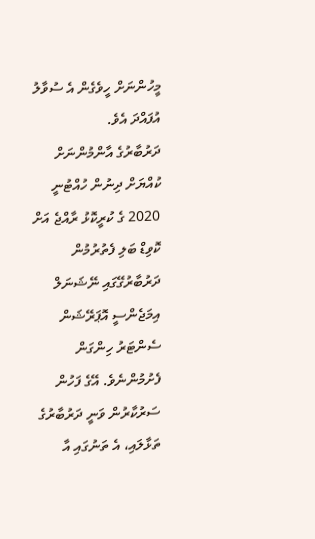މީހުންނަށް ހީވެގެން އެ ސުވާލު އުފައްދަ އެވެ.
ދަރުބާރުގެ އާންމުންނަށް ކުއްޔަށް ދިނުން ހުއްޓުނީ 2020 ގެ ކުރީކޮޅު ރާއްޖެ އަށް ކޮވިޑް ބަލި ފެތުރުމުން ދަރުބާރުގޭގައި ނޭޝަނަލް އިމަޖެންސީ އޮޕަރޭޝަން ސެންޓަރު ހިންގަން ފެށުމުންނެވެ. އޭގެ ފަހުން ސަރުކާރުން ވަނީ ދަރުބާރުގެ ތަޅާލައި، އެ ތަނުގައި އާ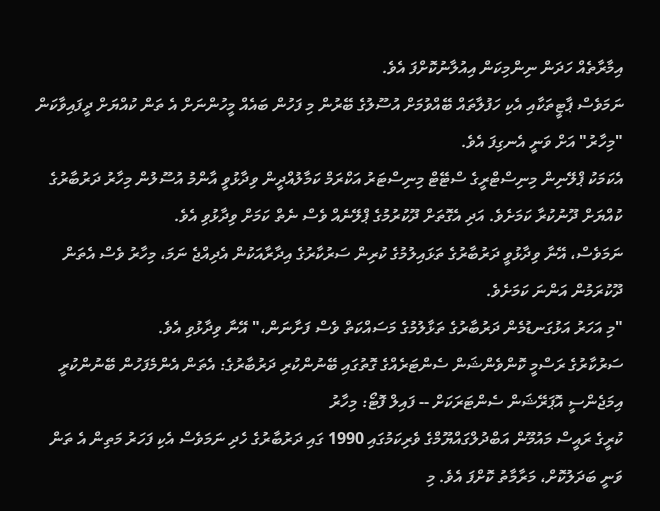އިމާރާތެއް ހަދަން ނިންމިކަން އިއުލާނުކޮށްފަ އެވެ.
ނަމަވެސް ޕާޓީތަކާއި އެކި ހަފުލާތައް ބޭއްވުމަށް އުސޫލުގެ ބޭރުން މި ފަހުން ބައެއް މީހުންނަށް އެ ތަން ކުއްޔަށް ދީފައިވާކަން "މިހާރު" އަށް ވަނީ އެނގިފަ އެވެ.
އެކަމަކު ޕްލޭނިން މިނިސްޓްރީގެ ސްޓޭޓް މިނިސްޓަރު އަކްރަމް ކަމާލުއްދީން ވިދާޅުވީ އާންމު އުސޫލުން މިހާރު ދަރުބާރުގެ ކުއްޔަށް ދޫނުކުރާ ކަމަށެވެ. އަދި އެގޮތަށް ދޫކުރުމުގެ ޕްލޭނެއް ވެސް ނެތް ކަމަށް ވިދާޅުވި އެވެ.
ނަމަވެސް، އޭނާ ވިދާޅުވީ ދަރުބާރުގެ ތަޅައިލުމުގެ ކުރިން ސަރުކާރުގެ އިދާރާއަކުން އެދިއްޖެ ނަމަ، މިހާރު ވެސް އެތަން ދޫކުރަމުން އަންނަ ކަމަށެވެ.
"މި އަހަރު އަޅުގަނޑުމެން ދަރުބާރުގެ ތަޅާލުމުގެ މަސައްކަތް ވެސް ފަށާނަން،" އޭނާ ވިދާޅުވި އެވެ.
ސަރުކާރުގެ ރަސްމީ ކޮންވެންޝަން ސެންޓަރެއްގެ ގޮތުގައި ބޭނުންކުރި ދަރުބާރުގެ: އެތަން އެންމެފަހުން ބޭނުންކުރީ އިމަޖެންސީ އޮޕަރޭޝަން ސެންޓަރަކަށް -- ފައިލް ފޮޓޯ: މިހާރު
ކުރީގެ ރައީސް މައުމޫން އަބްދުލްގައްޔޫމްގެ ވެރިކަމުގައި 1990 ގައި ދަރުބާރުގެ ހެދި ނަމަވެސް އެކި ފަހަރު މަތިން އެ ތަން ވަނީ ބަދަލުކޮށް، މަރާމާތު ކޮށްފަ އެވެ. މި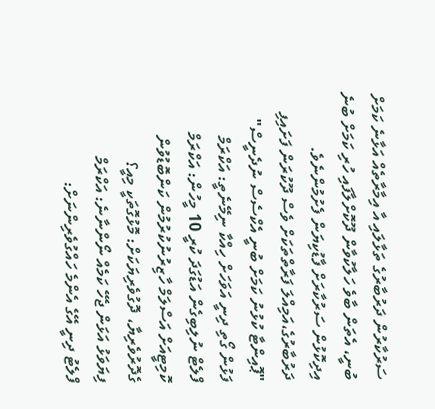ސަރުކާރުން ދަރުބާރުގެ ތަޅާލައި އާ އިމާރާތެއް އަޅާނެ ކަމަށް ބުނީ، އެތަން ބާވެ ހަލާކުވާން ދޫކޮށްލާފައި ހުރި ކަމަށް ބުނެ އިދިކޮޅުން ސަރުކާރަށް ފާޑުކިޔަން ފެށުމުންނެވެ.
ދަރުބާރުގެ،އަމިއްލަ ފަރާތްތަކަށް ވެސް ދޫކުރަން ފަށައިފި
"ޕޮއިންޓާ ކުޅުނު ކަމަށް ބުނީ އެކްސެސް ނުދެނީސް"
ފަޅުން ގޯތި ދިނީ އަވަހަށް ހިއްކާ ނިމޭނެތީ: އަކްރަމް
ފްލެޓް ނުލިބިގެން އަޑުގަދަ ކުރީ 10 މީހުން: އަކްރަމް
ކޮމިޓީއަށް އަސްލަމް ހާޒިރުނުކުރުމުން ކަންބޮޑުވުން
ގެދޮރުވެރިޔާ، ދޮގުވެރިޔަކަށް: މޮޅުގޮތަކީ މިއީ؟
ފިޔަވަޅު އަޅަން ޖެހޭ ކަމެއް ނޯންނާނެ: އަކްރަމް
ފްލެޓު ދިނީ އޭގެ އެންމެ ހައްގުވެރިންނަށް: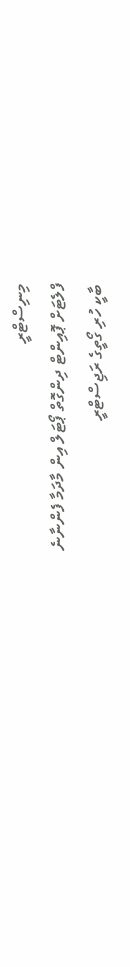މިނިސްޓްރީ
ފްލެޓަށް ޕޮއިންޓް ދިންގޮތް ޕޯޓަލް އިން މާދަމާ ފެންނާނެ
ބާކީ ހުރި ގޯތީގެ ރަޖިސްޓްރީ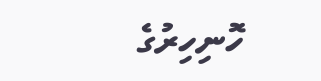ހޮނިހިރުގެ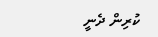ކުރިން ދެނީ